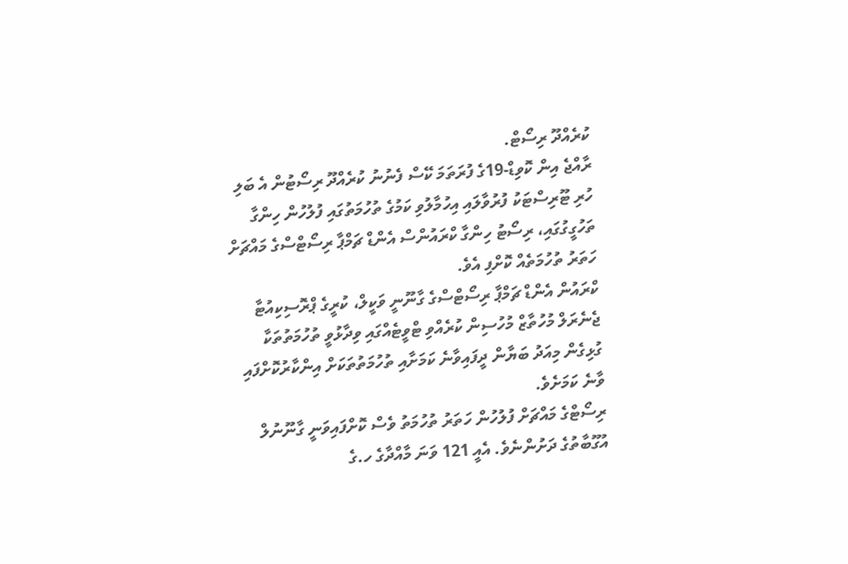ކުރެއްދޫ ރިސޯޓް.
ރާއްޖެ އިން ކޮވިޑް-19ގެ ފުރަތަމަ ކޭސް ފެނުނު ކުރެއްދޫ ރިސޯޓުން އެ ބަލި ހުރި ޓޫރިސްޓަކު ފުރުވާލައި އިހުމާލުވި ކަމުގެ ތުހުމަތުގައި ފުލުހުން ހިންގާ ތަހުގީގުގައި، ރިސޯޓު ހިންގާ ކްރައުންސް އެންޑް ޗަމްޕާ ރިސޯޓްސްގެ މައްޗަށް ހަތަރު ތުހުމަތެއް ކޮށްފި އެވެ.
ކްރައުން އެންޑް ޗަމްޕާ ރިސޯޓްސްގެ ގާނޫނީ ވަކީލް، ކުރީގެ ޕްރޮސިކިއުޓާ ޖެނެރަލް މުހުތާޒް މުހުސިން ކުރެއްވި ޓްވީޓެއްގައި ވިދާޅުވީ ތުހުމަތުތަކާ ގުޅިގެން މިއަދު ބަޔާން ދީފައިވާނެ ކަމަށާއި ތުހުމަތުތަކަށް އިންކާރުކޮށްފައި ވާނެ ކަމަށެވެ.
ރިސޯޓްގެ މައްޗަށް ފުލުހުން ހަތަރު ތުހުމަތު ވެސް ކޮށްފައިވަނީ ގާނޫނުލް އުގޫބާތުގެ ދަށުންނެވެ. އެއީ 121 ވަނަ މާއްދާގެ ހ.ގެ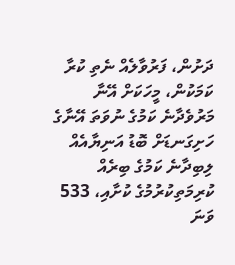ދަށުން، ފަރުވާލެއް ނެތި ކުރާ ކަމަކުން، މީހަކަށް އޭނާ މަރުވެދާނެ ކަމުގެ ނުވަތަ އޭނާގެ ހަށިގަނޑަށް ބޮޑު އަނިޔާއެއް ލިބިދާނެ ކަމުގެ ބިރެއް ކުރިމަތިކުރުމުގެ ކުށާއި، 533 ވަނަ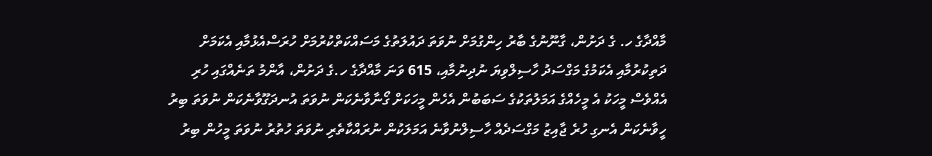މާއްދާގެ ހ. ގެ ދަށުން، ގާނޫނުގެ ބާރު ހިންގުމަށް ނުވަތަ ދައުލަތުގެ މަސައްކަތްކުރުމަށް ހުރަސްއެޅުމާއި އެކަމަށް ދަތިކުރުމާއި އެކަމުގެ މަގްސަދު ހާސިލްވިޔަ ނުދިނުމާއި، 615 ވަނަ މާއްދާގެ ހ.ގެ ދަށުން، އާންމު ތަނެއްގައި ހުރި އެއްވެސް މީހަކު އެ މީހެއްގެ އަމަލުތަކުގެ ސަބަބުން އެހެން މީހަކަށް ގޯނާވާނެކަން ނުވަތަ އުނދަގޫވާނެކަން ނުވަތަ ބިރު ހީވާނެކަން އެނގި ހުރެ ޖާއިޒު މަގްސަދެއް ހާސިލްނުވާނެ އަމަލަކުން ނުރައްކާތެރި ނުވަތަ ހުތުރު ނުވަތަ މީހުން ބިރު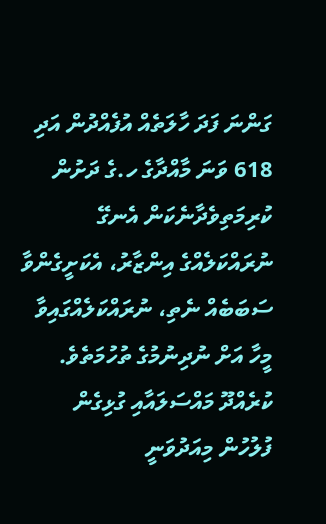ގަންނަ ފަދަ ހާލަތެއް އުފެއްދުން އަދި 618 ވަނަ މާއްދާގެ ހ.ގެ ދަށުން ކުރިމަތިވެދާނެކަން އެނގޭ ނުރައްކަލެއްގެ އިންޒާރު، އެކަށީގެންވާ ސަބަބެއް ނެތި، ނުރައްކަލެއްގައިވާ މީހާ އަށް ނުދިނުމުގެ ތުހުމަތެވެ.
ކުރެއްދޫ މައްސަލައާއި ގުޅިގެން ފުލުހުން މިއަދުވަނީ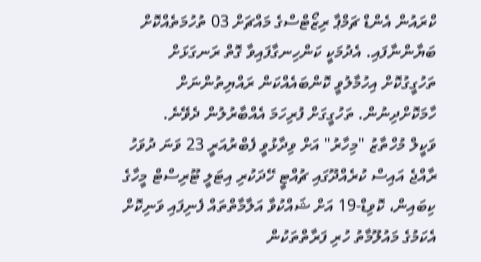ކްރައުން އެންޑް ޗަމްޕާ ރިޒޯޓްސްގެ މައްޗަށް 03 ތުހުމަތެއްކޮށް ބަޔާންނާފައި. އެދުމަކީ ކަންހިނގާފައިވާ ގޮތް ރަނގަޅަށް ތަހުގީގުކޮށް އިހުމާލުވީ ކޮންބައެއްކަން ރައްޔިތުންނަށް ހާމަކޮށްދިނުން. ތަހުގީގަށް ފުރިހަމަ އެއްބާރުލުން ދެވޭނެ.
ވަކީލް މުހްތާޒު "މިހާރު" އަށް ވިދާޅުވީ ފެބްރުއަރީ 23 ވަނަ ދުވަހު ރާއްޖެ އައިސް ކުރެއްދޫގައި ޗުއްޓީ ހޭދަކުރި އިޓަލީ ޓޫރިސްޓް މީހާގެ ކިބައިން، ކޮވިޑް-19 އަށް ޝައްކުވާ އަލާމާތްތައް ފެނިފައި ވަނިކޮށް އެކަމުގެ މައުލޫމާތު ހުރި ފަރާތްތަކުން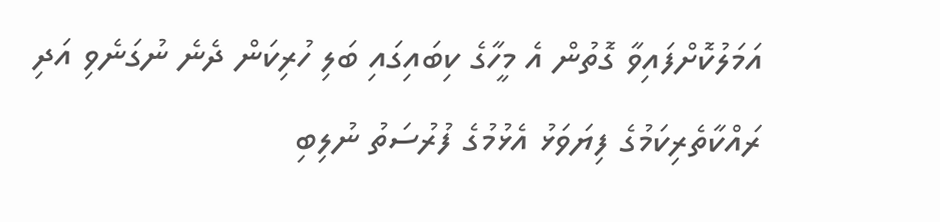އަމަލުކޮށްފައިވާ ގޮތުން އެ މީހާގެ ކިބައިގައި ބަލި ހުރިކަން ދެނެ ނުގަނެވި އަދި ރައްކާތެރިކަމުގެ ފިޔަވަޅު އެޅުމުގެ ފުރުސަތު ނުލިބި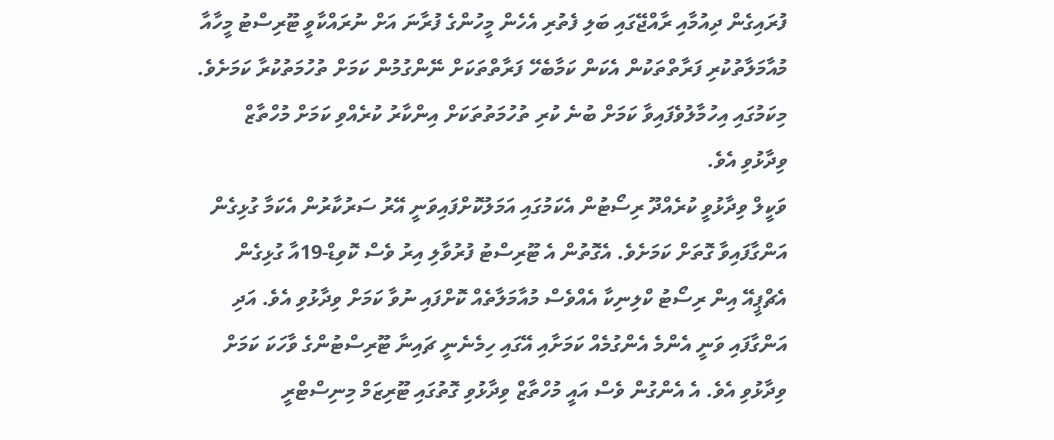ފުރައިގެން ދިއުމާއި ރާއްޖޭގައި ބަލި ފެތުރި އެހެން މީހުންގެ ފުރާނަ އަށް ނުރައްކާވީ ޓޫރިސްޓު މީހާއާ މުއާމަލާތުކުރި ފަރާތްތަކުން އެކަން ކަމާބެހޭ ފަރާތްތަކަށް ނޭންގުމުން ކަމަށް ތުހުމަތުކުރާ ކަމަށެވެ. މިކަމުގައި އިހުމާލުވެފައިވާ ކަމަށް ބުނެ ކުރި ތުހުމަތުތަކަށް އިންކާރު ކުރެއްވި ކަމަށް މުހްތާޒް ވިދާޅުވި އެވެ.
ވަކީލް ވިދާޅުވީ ކުރެއްދޫ ރިސޯޓުން އެކަމުގައި އަމަލުކޮށްފައިވަނީ އޭރު ސަރުކާރުން އެކަމާ ގުޅިގެން އަންގާފައިވާ ގޮތަށް ކަމަށެވެ. އެގޮތުން އެ ޓޫރިސްޓު ފުރުވާލި އިރު ވެސް ކޮވިޑް-19އާ ގުޅިގެން އެޗްޕީއޭ އިން ރިސޯޓު ކްލިނިކާ އެއްވެސް މުއާމަލާތެއް ކޮށްފައި ނުވާ ކަމަށް ވިދާޅުވި އެވެ. އަދި އަންގާފައި ވަނީ އެންމެ އެންގުމެއް ކަމަށާއި އޭގައި ހިމެނެނީ ޗައިނާ ޓޫރިސްޓުންގެ ވާހަކަ ކަމަށް ވިދާޅުވި އެވެ. އެ އެންގުން ވެސް އައީ މުހްތާޒް ވިދާޅުވި ގޮތުގައި ޓޫރިޒަމް މިނިސްޓްރީ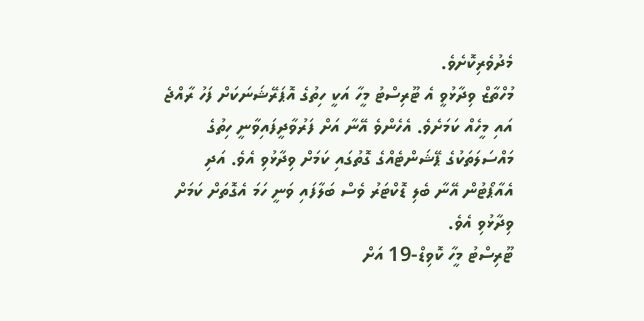މެދުވެރިކޮށެވެ.
މުހްތާޒް ވިދާޅުވީ އެ ޓޫރިސްޓު މީހާ އަކީ ހިތުގެ އޮޕަރޭޝަނަކަށް ފަހު ރާއްޖެ އައި މީހެއް ކަމަށެވެ. އެހެންވެ އޭނާ އަށް ފަރުވާދީފައިވާނީ ހިތުގެ މައްސަލަތަކުގެ ޕޭޝަންޓެއްގެ ގޮތުގައި ކަމަށް ވިދާޅުވި އެވެ. އަދި އެއާޕޯޓުން އޭނާ ބެލި ޑޮކްޓަރު ވެސް ބަލާފައި ވަނީ ހަމަ އެގޮތަށް ކަމަށް ވިދާޅުވި އެވެ.
ޓޫރިސްޓު މީހާ ކޮވިޑް-19 އަށް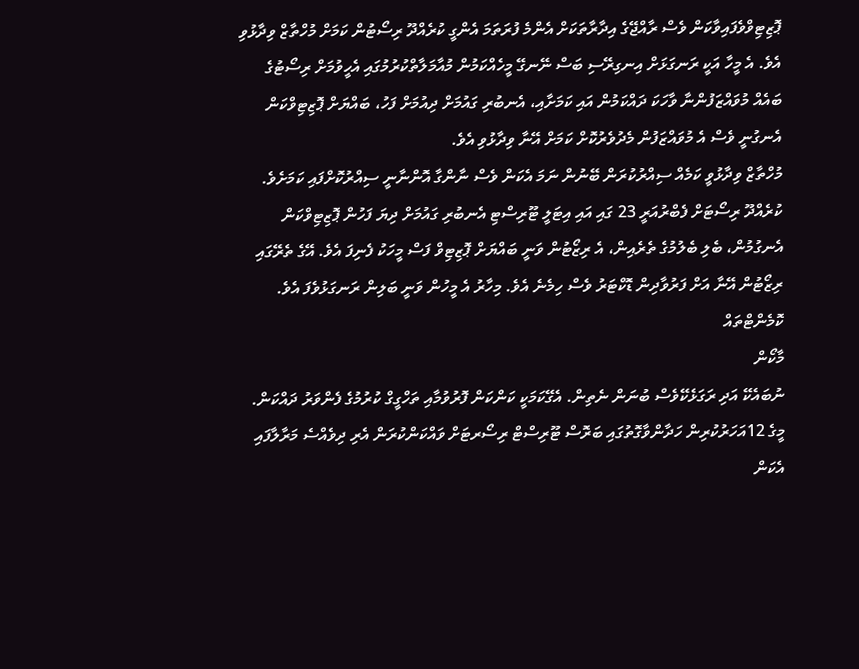ޕޮޒިޓިވްވެފައިވާކަން ވެސް ރާއްޖޭގެ އިދާރާތަކަށް އެންމެ ފުރަތަމަ އެންގީ ކުރެއްދޫ ރިސޯޓުން ކަމަށް މުހްތާޒް ވިދާޅުވި އެވެ. އެ މީހާ އަކީ ރަނގަޅަށް އިނގިރޭސި ބަސް ނޭނގޭ މީހެއްކަމުން މުއާމަލާތްކުރުމުގައި އެހީވުމަށް ރިސޯޓުގެ ބައެއް މުވައްޒަފުންނާ ވާހަކަ ދައްކަމުން އައި ކަމަށާއި، އެނބުރި ގައުމަށް ދިއުމަށް ފަހު، ބައްޔަށް ޕޮޒިޓިވްކަން އެނގުނީ ވެސް އެ މުވައްޒަފުން މެދުވެރުކޮށް ކަމަށް އޭނާ ވިދާޅުވި އެވެ.
މުހްތާޒް ވިދާޅުވީ ކަމެއް ސިއްރުކުރަން ބޭނުން ނަމަ އެކަން ވެސް ނާންގާ އޮންނާނީ ސިއްރުކޮށްފައި ކަމަށެވެ.
ކުރެއްދޫ ރިސޯޓަށް ފެބްރުއަރީ 23 ގައި އައި އިޓަލީ ޓޫރިސްޓި އެނބުރި ގައުމަށް ދިޔަ ފަހުން ޕޮޒިޓިވްކަން އެނގުމުން، ބެލި ބެލުމުގެ ތެރެއިން، އެ ރިޒޯޓުން ވަނީ ބައްޔަށް ޕޮޒިޓިވް ފަސް މީހަކު ފެނިފަ އެވެ. އޭގެ ތެރޭގައި ރިޒޯޓުން އޭނާ އަށް ފަރުވާދިން ޑޮކްޓަރު ވެސް ހިމެނެ އެވެ. މިހާރު އެ މީހުން ވަނީ ބަލިން ރަނގަޅުވެފަ އެވެ.
ކޮމެންޓްތައް
މާކޯން
ނުބައެކޭ އަދި ރަގަޅެކޭވެސް ބުނަން ނެތިން. އެގޭކަމަކީ ކަންކަން ފޮރުވުމާއި ތަހްގީގް ކުރުމުގެ ފެންވަރު ދައްކަން. މީގެ 12އަހަރުކުރިން ހަދާންވާގޮތުގައި ބަރޮސް ޓޫރިސްޓް ރިސޯރޓަށް ވައްކަންކުރަން އެރި ދިވެއްސެ މަރާލާފައި އެކަން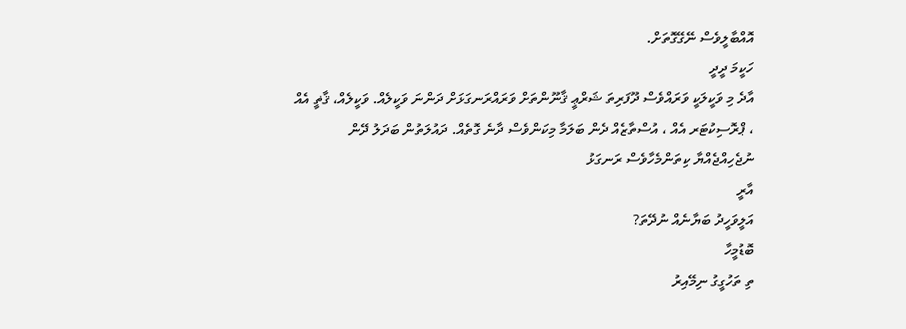އޮއްބާލީވެސް ނޭގޭގޮތަށް.
ހަކީމަ ދީދީ
އާދެ މި ވަކީލަކީ ވަރައްވެސް ދޫފަރިތަ ޝަރްޢީ ޤާނޫންތަށް ވަރައްރަނގަޅަށް ދަންނަ ވަކީލެއް. ވަކީލެއް، ޤާޡީ އެއް ، ޕްރޮސިކުޓަރ އެއް ، އުސްތާޒެއް ދެން ބަލަމާ މިކަންވެސް ދާނެ ގޮތެއް. ދައުލަތުން ބަދަލު ދޭން ނުޖެހިއްޖެއްޔާ ކިތަންމެހާވެސް ރަނގަޅު
އާރީ
އަލީވަހީދު ބަޔާނެއް ނުދޭތަ?
ބޮޑުމީހާ
ތި ތަހުގީގު ނިމޭއިރު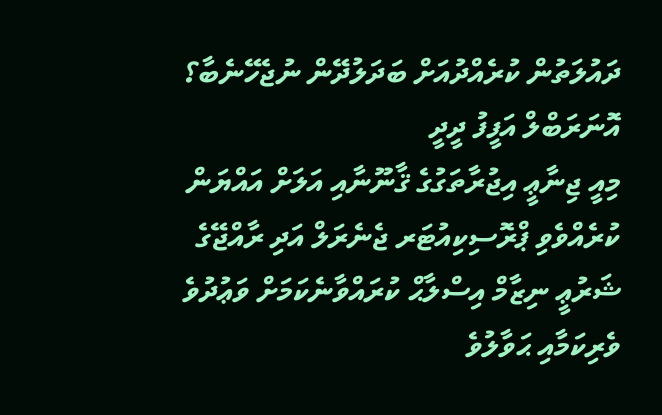ދައުލަތުން ކުރެއްދުއަށް ބަދަލުދޭން ނުޖެހޭނެބާ؟
އޮނަރަބްލް އަފީފު ދީދީ
މިއީ ޖިނާޢީ އިޖުރާތަގުގެ ޤާނޫނާއި އަލަށް އައްޔަން ކުރެއްވެވި ޕްރޮސިކިއުޓަރ ޖެނެރަލް އަދި ރާއްޖޭގެ ޝަރުޢީ ނިޒާމް އިސްލާޙް ކުރައްވާނެކަމަށް ވަޢުދުވެ ވެރިކަމާއި ޙަވާލުވެ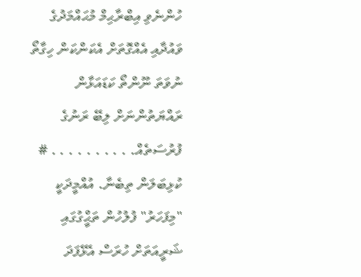ހުންނެވި އިބްރާޙިމް މުޙައްމަދުގެ ވައުދާއި އެއްގޮތަށް އެކަންކަން ހިގާތޯ ނުވަތަ ނޫންތޯ ކަޑައަޅާން ރައްޔަތުންނަށް ލިބޭ ރަނުގެ ފުރުސަތެއް. . . . . . . . . . # ކުޅިބަލަން ތިބެނާ. އުއްމީދަކީ "މިފަހަރު" ފުލުހުން ތަޙްީގުގައި ޝަރީއަތަށް ހުރަސް އެޅޭފަދަ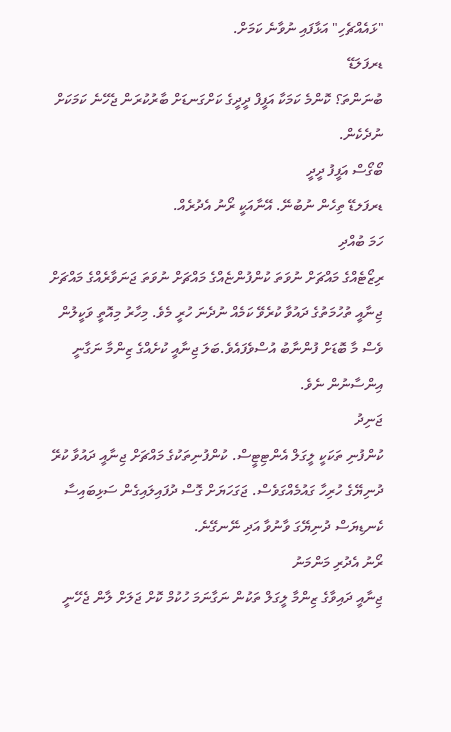"ޅައެއްޗެހި" އަޅާފައި ނުވާނެ ކަމަށް.
ޑރފަލަޑޭ
ބުނަންތަ؟ ކޮންމެ ކަމަކާ އަފީފް ދީދީގެ ކަށްގަނޑަށް ބާރުކުރަން ޖެހޭނެ ކަމަކަށް ނުދެކެން.
ބޯގޯސް އަފީފު ދީދީ
ޑރފަލޑޭ ތިހެން ނުބުނޭ. އޭނާއަކީ ރޯނު އެދުރެއް.
ހަމަ ބުއްދި
ރިޒޯޓެއްގެ މައްޗަށް ނުވަތަ ކުންފުންޏެއްގެ މައްޗަށް ނުވަތަ ޖަނަވާރެއްގެ މައްޗަށް ޖިނާއީ ތުހުމަތުގެ ދައުވާ ކުރެވޭ ކަމެއް ނުދެނަ ހުރީ މެވެ. މިހާރު މިއޮތީ ވަކީލުން ވެސް މާ ބޮޑަށް ފުންނާބު އުސްވެފައެވެ.ބަލަ ޖިނާއީ ކުށެއްގެ ޒިންމާ ނަގާނީ އިންސާނުން ނެވެ.
ޖަނިދު
ކުންފުނި ތަކަކީ ލީގަލް އެންޓިޓީސް. ކުންފުނިތަކުގެ މައްޗަށް ޖިނާއީ ދައުވާ ކުރޭ ދުނިޔޭގެ ހުރިހާ ގައުމެއްގަވެސް. ޖަގަހަޔަށް ގޮސް ދުފައިލައިގެން ސަޅިބައިސާ ކެނޑިޔަސް ދުނިޔޭގަ ވާނުވާ އަދި ނޭނގޭނެ.
ރޯނު އެދުރި މަންމަނު
ޖިނާއީ ދައިވާގެ ޒިންމާ ލީގަލް ތަކުން ނަގާނަމަ ހުކުމް ކޮށް ޖަލަށް ލާން ޖެހޭނީ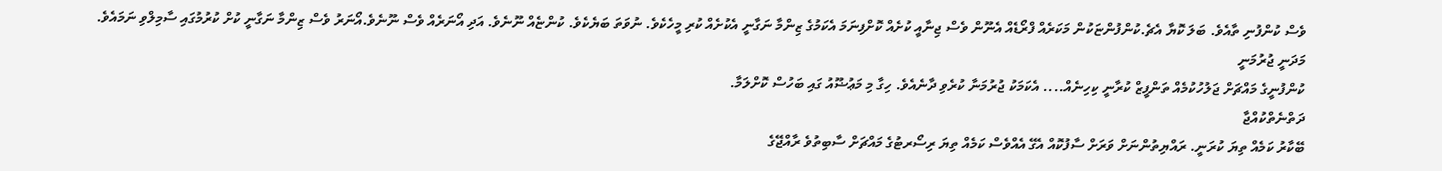ވެސް ކުންފުނި ތާއެވެ. ބަލަ ކޮޔާ އެޗެ.ކުންފުންޏަކުން މަކަރެއް ފްރޯޑެއް އެނޫން ވެސް ޖިނާއީ ކުށެއް ކޮށްފިނަމަ އެކަމުގެ ޒިންމާ ނަގާނީ އެކުށެއް ކުރި މީހެކެވެ. ނުވަތަ ބަޔެކެވެ. ކުންޏެއް ނޫނެވެ. އަދި އޯނަރެއް ވެސް ނޫނެވެ.އޯނަރު ވެސް ޒިންމާ ނަގާނީ ކުށް ކުރުމުގައި ސާމިލްވި ނަމައެވެ.
މަދަނީ ޖުރުމަނީ
ކުންފުނީގެ މައްޗަށް ޖަލުހުކުމެއް ތަންފީޒް ކުރާނީ ކިހިނެއް.... އެކަމަކު ޖުރުމަނާ ކުރެވި ދާނެއެވެ. ހިގާ މި މަޢުޟޫއު ގައި ބަހުސް ކޮށްލަމާ.
ދަތްނެތްކުއްޖާ
ބޭކާރު ކަމެއް ތިޔަ ކުރަނީ. ރައްޔިތުންނަށް ވަރަށް ސާފުކޮއް އެގޭ އެއްވެސް ކަމެއް ތިޔަ ރިސޯރޓުގެ މައްޗަށް ސާބިތުވެ ރާއްޖޭގެ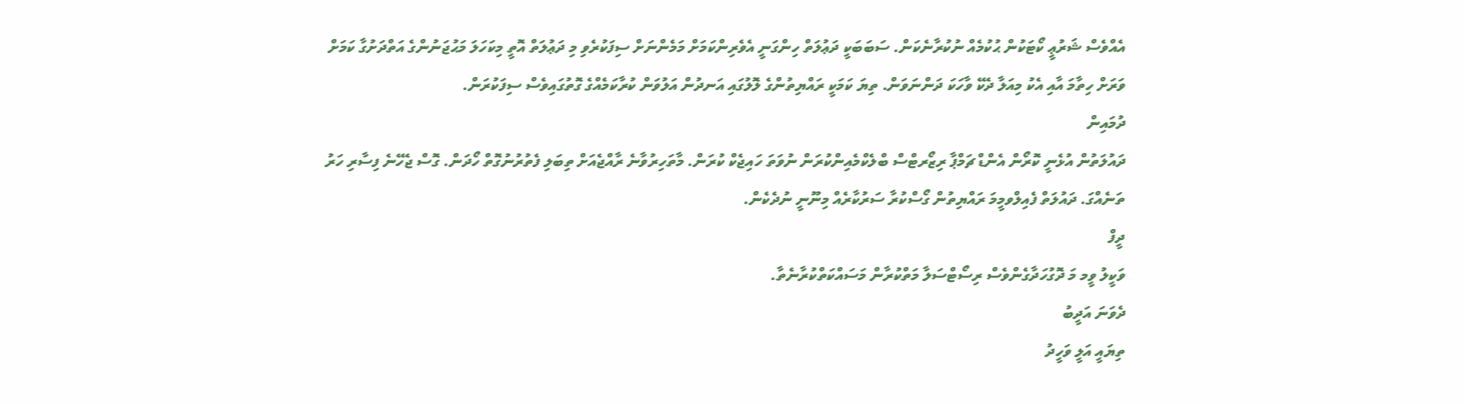އެއްވެސް ޝަރުޢީ ކޯޓަކުން ޙުކުމެއް ނުކުރާނެކަން. ސަބަބަކީ ދަޢުލަތް ހިންގަނީ އެވެރިންކަމަށް މަމެންނަށް ސިފަކުރެވި މި ދަޢުލަތް އޮތީ މިކަހަލަ މަޙުޖަނުންގެ އަތްދަށުގާ ކަމަށް ވަރަށް ހިތާމަ އާއި އެކު މިއަލާ ދެކޭ ވާހަކަ ދަންނަވަން. ތިޔަ ކަމަކީ ރައްޔިތުންގެ ލޮލުގައި އަނދުން އަލުވަން ކުރާކަމެއްގެ ގޮތުގައިވެސް ސިފަކުރަން.
ދުމައިން
ދައުލަތުން އުޅެނީ ކޮރޯން އެންޑް ޗަމްޕާ ރިޒޯރޓްސް ބްލެކްމެއިންކުރަން ނުވަތަ ހައިޖެކް ކުރަން. މާތަހިރުވާނެ ރާއްޖެއަށް ތިބަލި ފެތުރުނުގޮތް ހޯދަން. ގޮސް ޖެހޭނެ ފިސާރި ހަރު ތަނެއްގަ. ދައުލަތް ފެއިލްވމީމަ ރައްޔިތުން ގޯސްކުރާ ސަރުކާރެއް މިނޫނީ ނުދެކެން.
ދީފް
ވަކީލު ވީމ މަ ދޮގުހަދާގެންވެސް ރިސޯޓްސަލާ މަތްކުރާން މަސައްކަތްކުރާނެތާ.
ދެވަނަ އަދީބު
ތިޔައީ އަލީ ވަހީދު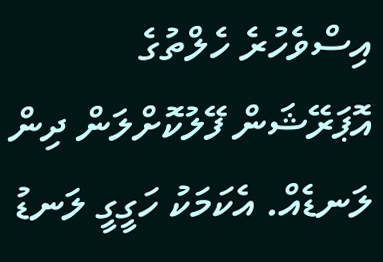އިސްވެހުރެ ހެލްތުގެ އޮޕަރޭޝަން ފޭލުކޮށްލަން ދިން ލަނޑެއް. އެކަމަކު ހަގީގީ ލަނޑު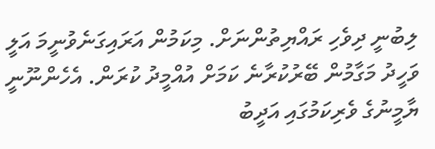ލިބުނީ ދިވެހި ރައްޔިތުންނަށް. މިކަމުން އަރައިގަނެވުނީމަ އަލީ ވަހީދު މަގާމުން ބޭރުކުރާނެ ކަމަށް އުއްމީދު ކުރަން. އެހެންނޫނީ ޔާމީނުގެ ވެރިކަމުގައި އަދީބު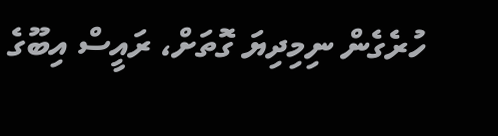ހުރެގެން ނިމިދިޔަ ގޮތަށް، ރައީސް އިބޫގެ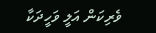ވެރިކަން އަލީ ވަހީދަކާ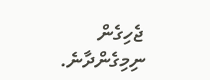ޖެހިގެން ނިމިގެންދާނެ.